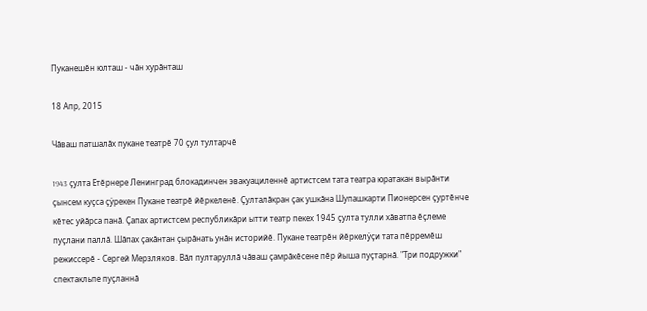Пуканешĕн юлташ - чăн хурăнташ

18 Апр, 2015

Чăваш патшалăх пукане театрĕ 70 çул тултарчĕ

1943 çулта Етĕрнере Ленинград блокадинчен эвакуациленнĕ артистсем тата театра юратакан вырăнти çынсем куçса çÿрекен Пукане театрĕ йĕркеленĕ. Çулталăкран çак ушкăна Шупашкарти Пионерсен çуртĕнче кĕтес уйăрса панă. Çапах артистсем республикăри ытти театр пекех 1945 çулта тулли хăватпа ĕçлеме пуçлани паллă. Шăпах çакăнтан çырăнать унăн историйĕ. Пукане театрĕн йĕркелÿçи тата пĕрремĕш режиссерĕ - Сергей Мерзляков. Вăл пултаруллă чăваш çамрăкĕсене пĕр йыша пуçтарнă. "Три подружки" спектакльпе пуçланнă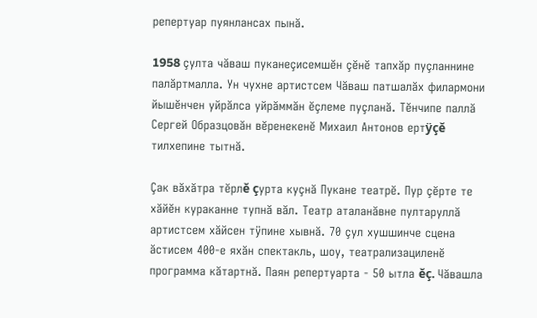репертуар пуянлансах пынă.

1958 çулта чăваш пуканеçисемшĕн çĕнĕ тапхăр пуçланнине палăртмалла. Ун чухне артистсем Чăваш патшалăх филармони йышĕнчен уйрăлса уйрăммăн ĕçлеме пуçланă. Тĕнчипе паллă Сергей Образцовăн вĕренекенĕ Михаил Антонов ертÿçĕ тилхепине тытнă.

Çак вăхăтра тĕрлĕ çурта куçнă Пукане театрĕ. Пур çĕрте те хăйĕн кураканне тупнă вăл. Театр аталанăвне пултаруллă артистсем хăйсен тÿпине хывнă. 70 çул хушшинче сцена ăстисем 400-е яхăн спектакль, шоу, театрализациленĕ программа кăтартнă. Паян репертуарта - 50 ытла ĕç. Чăвашла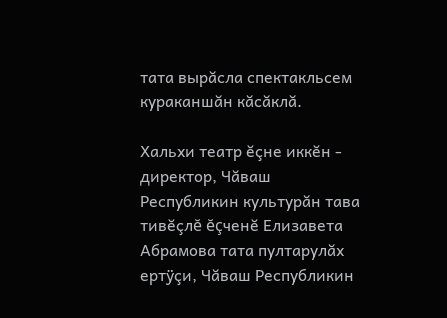тата вырăсла спектакльсем кураканшăн кăсăклă.

Хальхи театр ĕçне иккĕн - директор, Чăваш Республикин культурăн тава тивĕçлĕ ĕçченĕ Елизавета Абрамова тата пултарулăх ертÿçи, Чăваш Республикин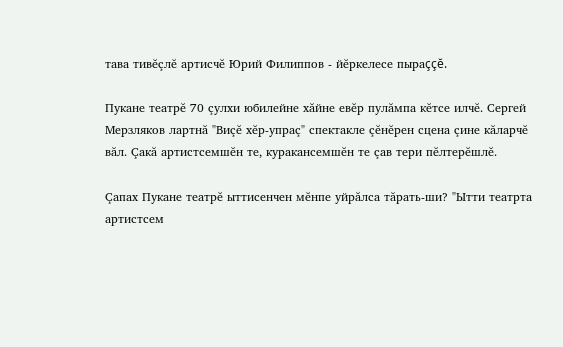тава тивĕçлĕ артисчĕ Юрий Филиппов - йĕркелесе пыраççĕ.

Пукане театрĕ 70 çулхи юбилейне хăйне евĕр пулăмпа кĕтсе илчĕ. Сергей Мерзляков лартнă "Виçĕ хĕр-упраç" спектакле çĕнĕрен сцена çине кăларчĕ вăл. Çакă артистсемшĕн те, куракансемшĕн те çав тери пĕлтерĕшлĕ.

Çапах Пукане театрĕ ыттисенчен мĕнпе уйрăлса тăрать-ши? "Ытти театрта артистсем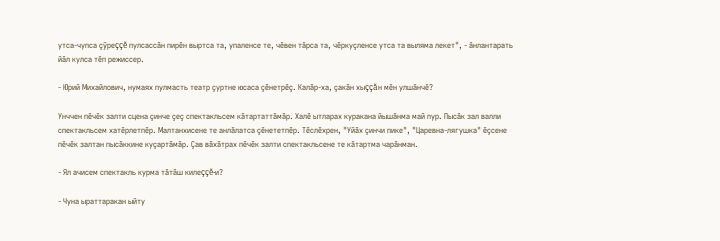утса-чупса çÿреççĕ пулсассăн пирĕн выртса та, упаленсе те, чĕвен тăрса та, чĕркуçленсе утса та выляма лекет", - ăнлантарать йăл кулса тĕп режиссер.

- Юрий Михайлович, нумаях пулмасть театр çуртне юсаса çĕнетрĕç. Калăр-ха, çакăн хыççăн мĕн улшăнчĕ?

Унччен пĕчĕк залти сцена çинче çеç спектакльсем кăтартаттăмăр. Халĕ ытларах куракана йышăнма май пур. Пысăк зал валли спектакльсем хатĕрлетпĕр. Малтанхисене те анлăлатса çĕнететпĕр. Тĕслĕхрен, "Уйăх çинчи пике", "Царевна-лягушка" ĕçсене пĕчĕк залтан пысăккине куçартăмăр. Çав вăхăтрах пĕчĕк залти спектакльсене те кăтартма чарăнман.

- Ял ачисем спектакль курма тăтăш килеççĕ-и?

- Чуна ыраттаракан ыйту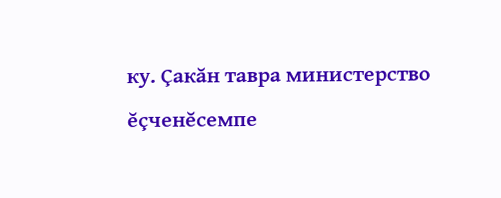ку. Çакăн тавра министерство ĕçченĕсемпе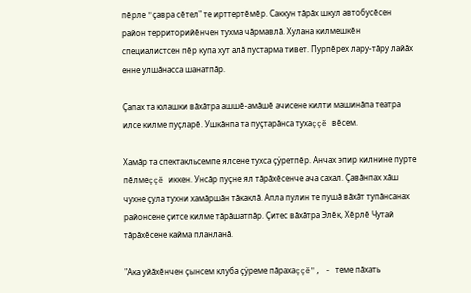пĕрле "çавра сĕтел" те ирттертĕмĕр. Саккун тăрăх шкул автобусĕсен район территорийĕнчен тухма чăрмавлă. Хулана килмешкĕн специалистсен пĕр купа хут алă пустарма тивет. Пурпĕрех лару-тăру лайăх енне улшăнасса шанатпăр.

Çапах та юлашки вăхăтра ашшĕ-амăшĕ ачисене килти машинăпа театра илсе килме пуçларĕ. Ушкăнпа та пуçтарăнса тухаççĕ вĕсем.

Хамăр та спектакльсемпе ялсене тухса çÿретпĕр. Анчах эпир килнине пурте пĕлмеççĕ иккен. Унсăр пуçне ял тăрăхĕсенче ача сахал. Çавăнпах хăш чухне çула тухни хамăршăн тăкаклă. Апла пулин те пушă вăхăт тупăнсанах районсене çитсе килме тăрăшатпăр. Çитес вăхăтра Элĕк, Хĕрлĕ Чутай тăрăхĕсене кайма планланă.

"Ака уйăхĕнчен çынсем клуба çÿреме пăрахаççĕ", - теме пăхать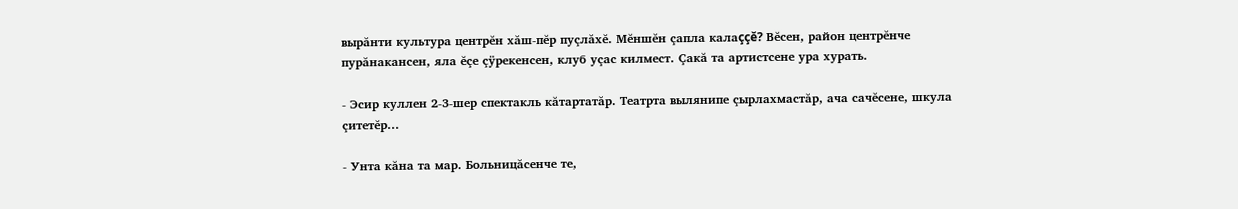вырăнти культура центрĕн хăш-пĕр пуçлăхĕ. Мĕншĕн çапла калаççĕ? Вĕсен, район центрĕнче пурăнакансен, яла ĕçе çÿрекенсен, клуб уçас килмест. Çакă та артистсене ура хурать.

- Эсир куллен 2-3-шер спектакль кăтартатăр. Театрта вылянипе çырлахмастăр, ача сачĕсене, шкула çитетĕр...

- Унта кăна та мар. Больницăсенче те,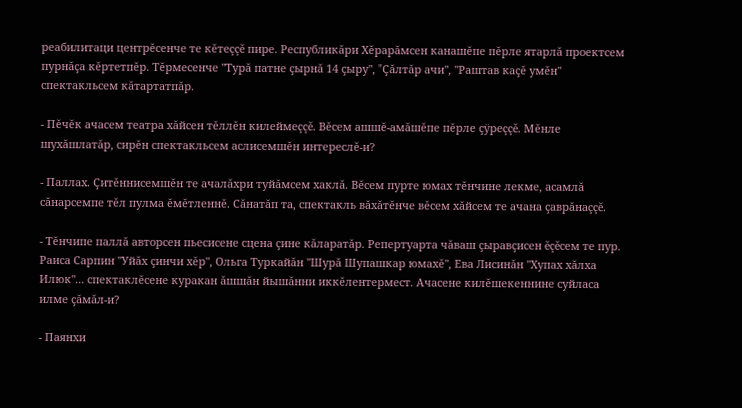реабилитаци центрĕсенче те кĕтеççĕ пире. Республикăри Хĕрарăмсен канашĕпе пĕрле ятарлă проектсем пурнăçа кĕртетпĕр. Тĕрмесенче "Турă патне çырнă 14 çыру", "Çăлтăр ачи", "Раштав каçĕ умĕн" спектакльсем кăтартатпăр.

- Пĕчĕк ачасем театра хăйсен тĕллĕн килеймеççĕ. Вĕсем ашшĕ-амăшĕпе пĕрле çÿреççĕ. Мĕнле шухăшлатăр, сирĕн спектакльсем аслисемшĕн интереслĕ-и?

- Паллах. Çитĕннисемшĕн те ачалăхри туйăмсем хаклă. Вĕсем пурте юмах тĕнчине лекме, асамлă сăнарсемпе тĕл пулма ĕмĕтленнĕ. Сăнатăп та, спектакль вăхăтĕнче вĕсем хăйсем те ачана çаврăнаççĕ.

- Тĕнчипе паллă авторсен пьесисене сцена çине кăларатăр. Репертуарта чăваш çыравçисен ĕçĕсем те пур. Раиса Сарпин "Уйăх çинчи хĕр", Ольга Туркайăн "Шурă Шупашкар юмахĕ", Ева Лисинăн "Хупах хăлха Илюк"... спектаклĕсене куракан ăшшăн йышăнни иккĕлентермест. Ачасене килĕшекеннине суйласа илме çăмăл-и?

- Паянхи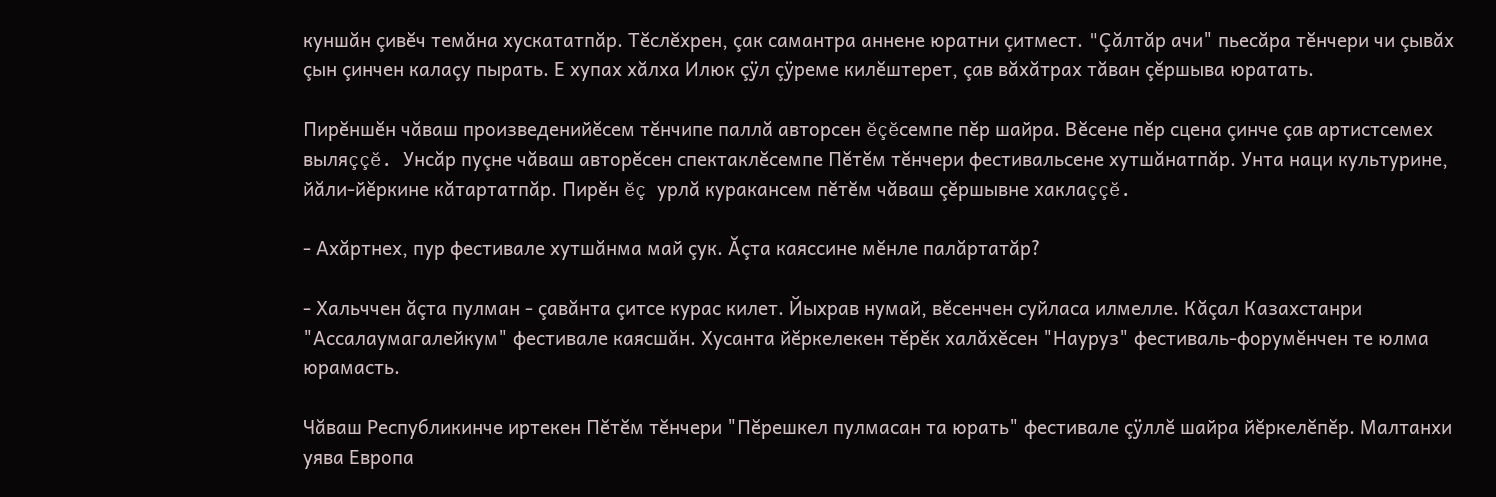куншăн çивĕч темăна хускататпăр. Тĕслĕхрен, çак самантра аннене юратни çитмест. "Çăлтăр ачи" пьесăра тĕнчери чи çывăх çын çинчен калаçу пырать. Е хупах хăлха Илюк çÿл çÿреме килĕштерет, çав вăхăтрах тăван çĕршыва юратать.

Пирĕншĕн чăваш произведенийĕсем тĕнчипе паллă авторсен ĕçĕсемпе пĕр шайра. Вĕсене пĕр сцена çинче çав артистсемех выляççĕ. Унсăр пуçне чăваш авторĕсен спектаклĕсемпе Пĕтĕм тĕнчери фестивальсене хутшăнатпăр. Унта наци культурине, йăли-йĕркине кăтартатпăр. Пирĕн ĕç урлă куракансем пĕтĕм чăваш çĕршывне хаклаççĕ.

- Ахăртнех, пур фестивале хутшăнма май çук. Ăçта каяссине мĕнле палăртатăр?

- Хальччен ăçта пулман - çавăнта çитсе курас килет. Йыхрав нумай, вĕсенчен суйласа илмелле. Кăçал Казахстанри "Ассалаумагалейкум" фестивале каясшăн. Хусанта йĕркелекен тĕрĕк халăхĕсен "Науруз" фестиваль-форумĕнчен те юлма юрамасть.

Чăваш Республикинче иртекен Пĕтĕм тĕнчери "Пĕрешкел пулмасан та юрать" фестивале çÿллĕ шайра йĕркелĕпĕр. Малтанхи уява Европа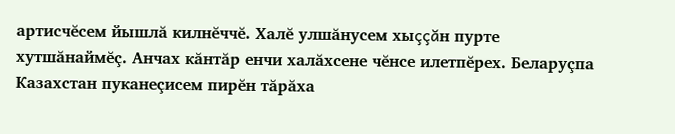артисчĕсем йышлă килнĕччĕ. Халĕ улшăнусем хыççăн пурте хутшăнаймĕç. Анчах кăнтăр енчи халăхсене чĕнсе илетпĕрех. Беларуçпа Казахстан пуканеçисем пирĕн тăрăха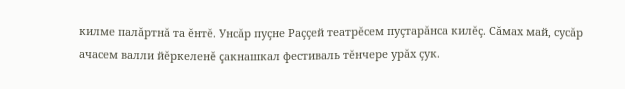килме палăртнă та ĕнтĕ. Унсăр пуçне Раççей театрĕсем пуçтарăнса килĕç. Сăмах май, сусăр ачасем валли йĕркеленĕ çакнашкал фестиваль тĕнчере урăх çук.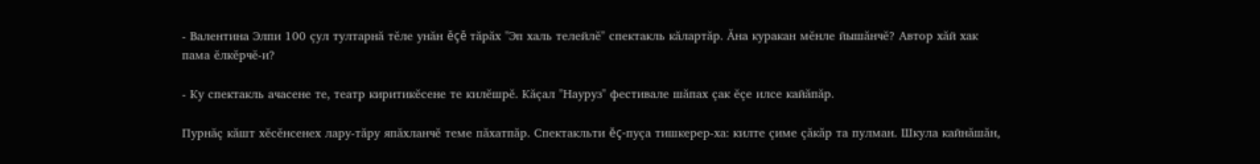- Валентина Элпи 100 çул тултарнă тĕле унăн ĕçĕ тăрăх "Эп халь телейлĕ" спектакль кăлартăр. Ăна куракан мĕнле йышăнчĕ? Автор хăй хак пама ĕлкĕрчĕ-и?

- Ку спектакль ачасене те, театр киритикĕсене те килĕшрĕ. Кăçал "Науруз" фестивале шăпах çак ĕçе илсе кайăпăр.

Пурнăç кăшт хĕсĕнсенех лару-тăру япăхланчĕ теме пăхатпăр. Спектакльти ĕç-пуçа тишкерер-ха: килте çиме çăкăр та пулман. Шкула кайнăшăн,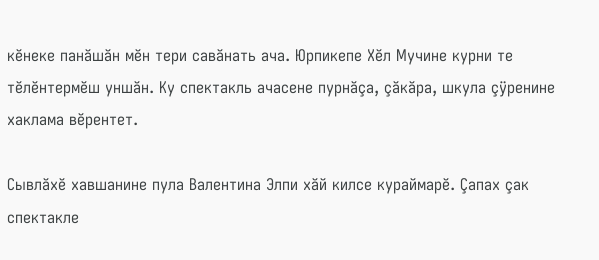кĕнеке панăшăн мĕн тери савăнать ача. Юрпикепе Хĕл Мучине курни те тĕлĕнтермĕш уншăн. Ку спектакль ачасене пурнăçа, çăкăра, шкула çÿренине хаклама вĕрентет.

Сывлăхĕ хавшанине пула Валентина Элпи хăй килсе кураймарĕ. Çапах çак спектакле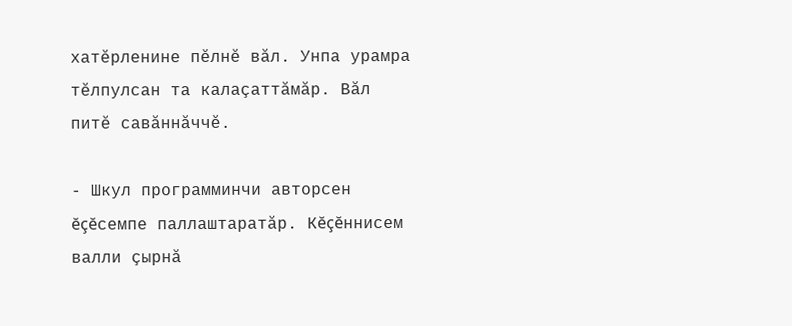хатĕрленине пĕлнĕ вăл. Унпа урамра тĕлпулсан та калаçаттăмăр. Вăл питĕ савăннăччĕ.

- Шкул программинчи авторсен ĕçĕсемпе паллаштаратăр. Кĕçĕннисем валли çырнă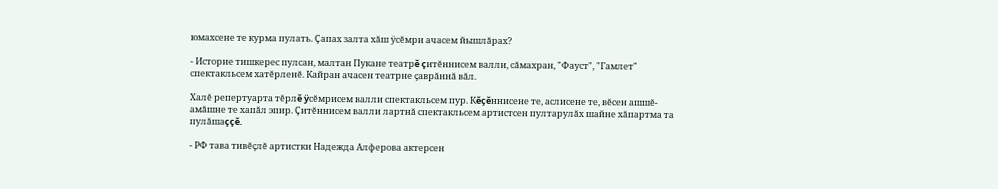юмахсене те курма пулать. Çапах залта хăш ÿсĕмри ачасем йышлăрах?

- Историе тишкерес пулсан, малтан Пукане театрĕ çитĕннисем валли, сăмахран, "Фауст", "Гамлет" спектакльсем хатĕрленĕ. Кайран ачасен театрне çаврăннă вăл.

Халĕ репертуарта тĕрлĕ ÿсĕмрисем валли спектакльсем пур. Кĕçĕннисене те, аслисене те, вĕсен ашшĕ-амăшне те хапăл эпир. Çитĕннисем валли лартнă спектакльсем артистсен пултарулăх шайне хăпартма та пулăшаççĕ.

- РФ тава тивĕçлĕ артистки Надежда Алферова актерсен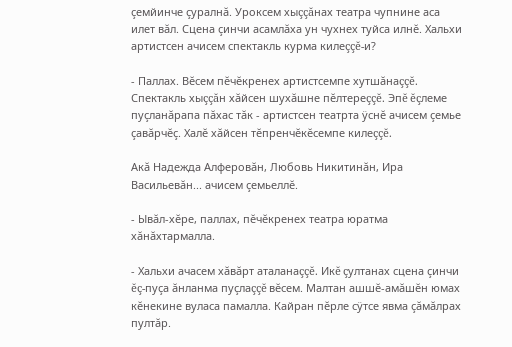çемйинче çуралнă. Уроксем хыççăнах театра чупнине аса илет вăл. Сцена çинчи асамлăха ун чухнех туйса илнĕ. Хальхи артистсен ачисем спектакль курма килеççĕ-и?

- Паллах. Вĕсем пĕчĕкренех артистсемпе хутшăнаççĕ. Спектакль хыççăн хăйсен шухăшне пĕлтереççĕ. Эпĕ ĕçлеме пуçланăрапа пăхас тăк - артистсен театрта ÿснĕ ачисем çемье çавăрчĕç. Халĕ хăйсен тĕпренчĕкĕсемпе килеççĕ.

Акă Надежда Алферовăн, Любовь Никитинăн, Ира Васильевăн... ачисем çемьеллĕ.

- Ывăл-хĕре, паллах, пĕчĕкренех театра юратма хăнăхтармалла.

- Хальхи ачасем хăвăрт аталанаççĕ. Икĕ çултанах сцена çинчи ĕç-пуçа ăнланма пуçлаççĕ вĕсем. Малтан ашшĕ-амăшĕн юмах кĕнекине вуласа памалла. Кайран пĕрле сÿтсе явма çăмăлрах пултăр.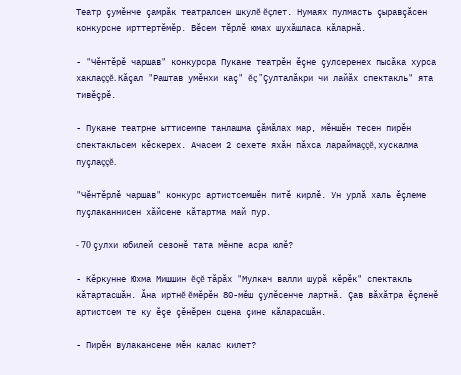Театр çумĕнче çамрăк театралсен шкулĕ ĕçлет. Нумаях пулмасть çыравçăсен конкурсне ирттертĕмĕр. Вĕсем тĕрлĕ юмах шухăшласа кăларнă.

- "Чĕнтĕрĕ чаршав" конкурсра Пукане театрĕн ĕçне çулсеренех пысăка хурса хаклаççĕ. Кăçал "Раштав умĕнхи каç" ĕç "Çулталăкри чи лайăх спектакль" ята тивĕçрĕ.

- Пукане театрне ыттисемпе танлашма çăмăлах мар, мĕншĕн тесен пирĕн спектакльсем кĕскерех. Ачасем 2 сехете яхăн пăхса лараймаççĕ, хускалма пуçлаççĕ.

"Чĕнтĕрлĕ чаршав" конкурс артистсемшĕн питĕ кирлĕ. Ун урлă халь ĕçлеме пуçлаканнисен хăйсене кăтартма май пур.

- 70 çулхи юбилей сезонĕ тата мĕнпе асра юлĕ?

- Кĕркунне Юхма Мишшин ĕçĕ тăрăх "Мулкач валли шурă кĕрĕк" спектакль кăтартасшăн. Ăна иртнĕ ĕмĕрĕн 80-мĕш çулĕсенче лартнă. Çав вăхăтра ĕçленĕ артистсем те ку ĕçе çĕнĕрен сцена çине кăларасшăн.

- Пирĕн вулакансене мĕн калас килет?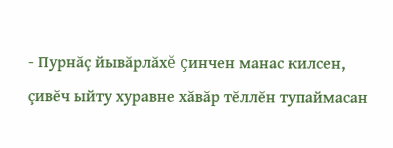- Пурнăç йывăрлăхĕ çинчен манас килсен, çивĕч ыйту хуравне хăвăр тĕллĕн тупаймасан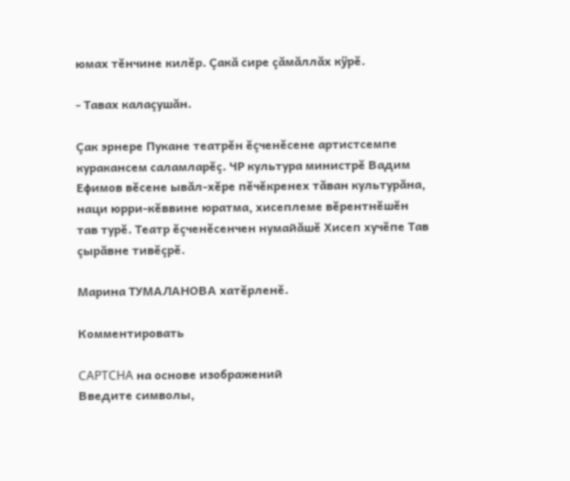юмах тĕнчине килĕр. Çакă сире çăмăллăх кÿрĕ.

- Тавах калаçушăн.

Çак эрнере Пукане театрĕн ĕçченĕсене артистсемпе куракансем саламларĕç. ЧР культура министрĕ Вадим Ефимов вĕсене ывăл-хĕре пĕчĕкренех тăван культурăна, наци юрри-кĕввине юратма, хисеплеме вĕрентнĕшĕн тав турĕ. Театр ĕçченĕсенчен нумайăшĕ Хисеп хучĕпе Тав çырăвне тивĕçрĕ.

Марина ТУМАЛАНОВА хатĕрленĕ.

Комментировать

CAPTCHA на основе изображений
Введите символы,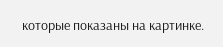которые показаны на картинке.